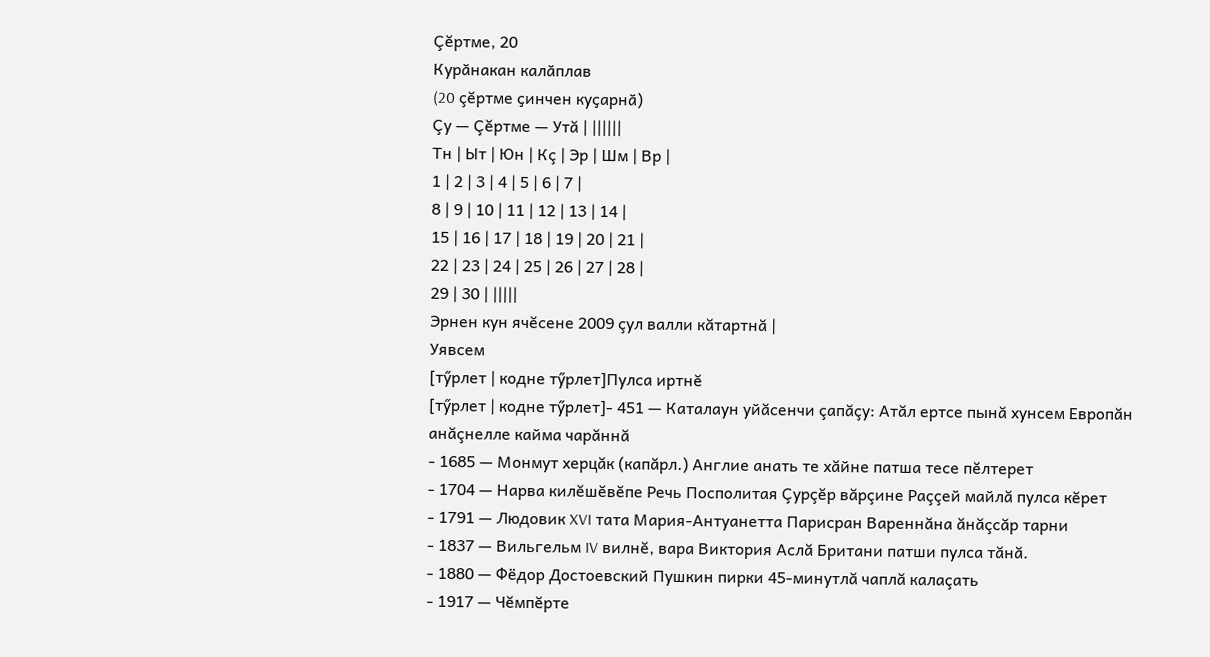Çĕртме, 20
Курӑнакан калӑплав
(20 çĕртме ҫинчен куҫарнӑ)
Çу — Çĕртме — Утă | ||||||
Тн | Ыт | Юн | Кç | Эр | Шм | Вр |
1 | 2 | 3 | 4 | 5 | 6 | 7 |
8 | 9 | 10 | 11 | 12 | 13 | 14 |
15 | 16 | 17 | 18 | 19 | 20 | 21 |
22 | 23 | 24 | 25 | 26 | 27 | 28 |
29 | 30 | |||||
Эрнен кун ячĕсене 2009 çул валли кăтартнă |
Уявсем
[тӳрлет | кодне тӳрлет]Пулса иртнĕ
[тӳрлет | кодне тӳрлет]- 451 — Каталаун уйăсенчи çапăçу: Атăл ертсе пынă хунсем Европăн анăçнелле кайма чарăннă
- 1685 — Монмут херцăк (капăрл.) Англие анать те хăйне патша тесе пĕлтерет
- 1704 — Нарва килĕшĕвĕпе Речь Посполитая Çурçĕр вăрçине Раççей майлă пулса кĕрет
- 1791 — Людовик XVI тата Мария-Антуанетта Парисран Вареннăна ăнăçсăр тарни
- 1837 — Вильгельм IV вилнĕ, вара Виктория Аслă Британи патши пулса тăнă.
- 1880 — Фёдор Достоевский Пушкин пирки 45-минутлă чаплă калаçать
- 1917 — Чĕмпĕрте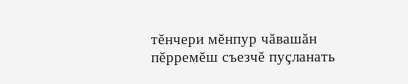тĕнчери мĕнпур чăвашăн пĕрремĕш съезчĕ пуçланать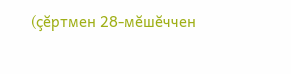(çĕртмен 28-мĕшĕччен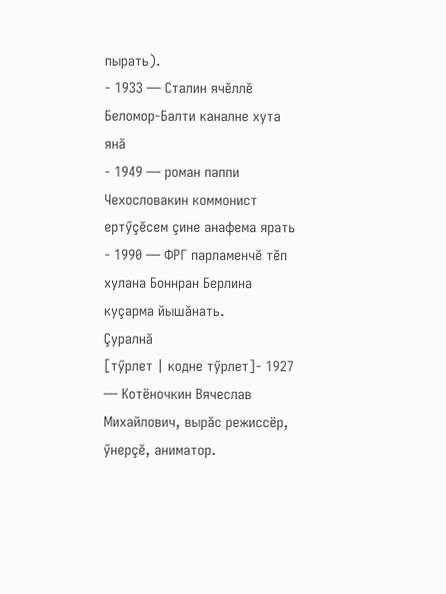пырать).
- 1933 — Сталин ячĕллĕ Беломор-Балти каналне хута янă
- 1949 — роман паппи Чехословакин коммонист ертӳçĕсем çине анафема ярать
- 1990 — ФРГ парламенчĕ тĕп хулана Боннран Берлина куçарма йышăнать.
Çуралнă
[тӳрлет | кодне тӳрлет]- 1927 — Котёночкин Вячеслав Михайлович, вырăс режиссёр, ӳнерçĕ, аниматор.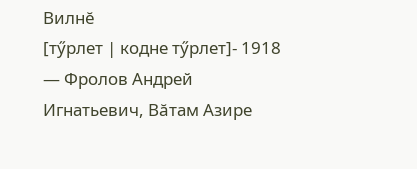Вилнĕ
[тӳрлет | кодне тӳрлет]- 1918 — Фролов Андрей Игнатьевич, Вăтам Азире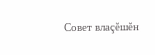Совет влаçĕшĕн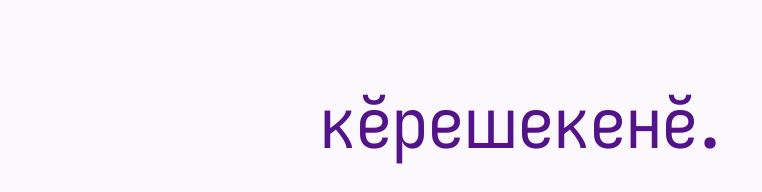кĕрешекенĕ.